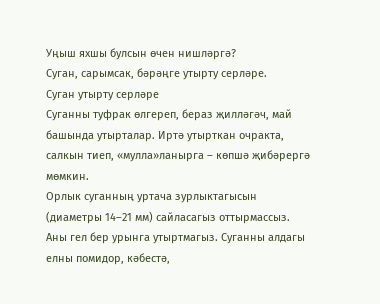Уңыш яхшы булсын өчен нишләргә?
Суган, сарымсак, бәрәңге утырту серләре.
Суган утырту серләре
Суганны туфрак өлгереп, бераз җилләгәч, май башында утырталар. Иртә утырткан очракта, салкын тиеп, «мулла»ланырга – көпшә җибәрергә мөмкин.
Орлык суганның уртача зурлыктагысын (диаметры 14–21 мм) сайласагыз оттырмассыз.
Аны гел бер урынга утыртмагыз. Суганны алдагы елны помидор, кәбестә,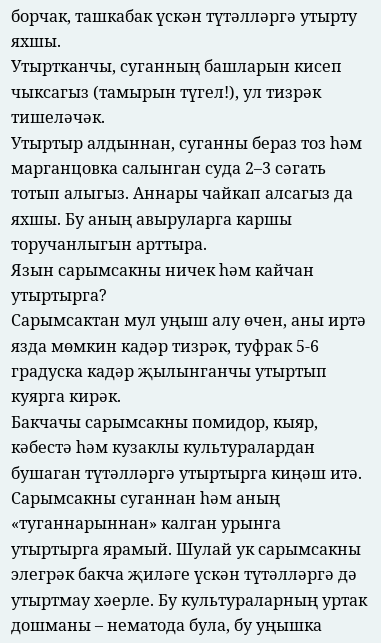борчак, ташкабак үскән түтәлләргә утырту яхшы.
Утыртканчы, суганның башларын кисеп чыксагыз (тамырын түгел!), ул тизрәк тишеләчәк.
Утыртыр алдыннан, суганны бераз тоз һәм марганцовка салынган суда 2–3 сәгать тотып алыгыз. Аннары чайкап алсагыз да яхшы. Бу аның авыруларга каршы торучанлыгын арттыра.
Язын сарымсакны ничек һәм кайчан утыртырга?
Сарымсактан мул уңыш алу өчен, аны иртә язда мөмкин кадәр тизрәк, туфрак 5-6 градуска кадәр җылынганчы утыртып куярга кирәк.
Бакчачы сарымсакны помидор, кыяр, кәбестә һәм кузаклы культуралардан бушаган түтәлләргә утыртырга киңәш итә. Сарымсакны суганнан һәм аның «туганнарыннан» калган урынга утыртырга ярамый. Шулай ук сарымсакны элегрәк бакча җиләге үскән түтәлләргә дә утыртмау хәерле. Бу культураларның уртак дошманы – нематода була, бу уңышка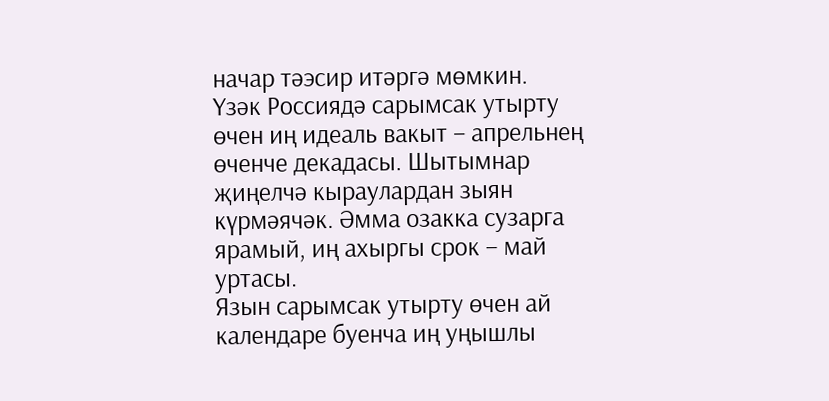начар тәэсир итәргә мөмкин.
Үзәк Россиядә сарымсак утырту өчен иң идеаль вакыт – апрельнең өченче декадасы. Шытымнар җиңелчә кыраулардан зыян күрмәячәк. Әмма озакка сузарга ярамый, иң ахыргы срок – май уртасы.
Язын сарымсак утырту өчен ай календаре буенча иң уңышлы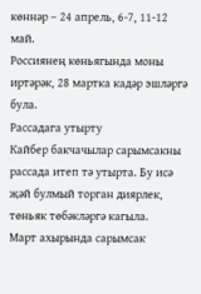көннәр – 24 апрель, 6-7, 11-12 май.
Россиянең көньягында моны иртәрәк, 28 мартка кадәр эшләргә була.
Рассадага утырту
Кайбер бакчачылар сарымсакны рассада итеп тә утырта. Бу исә җәй булмый торган диярлек, төньяк төбәкләргә кагыла.
Март ахырында сарымсак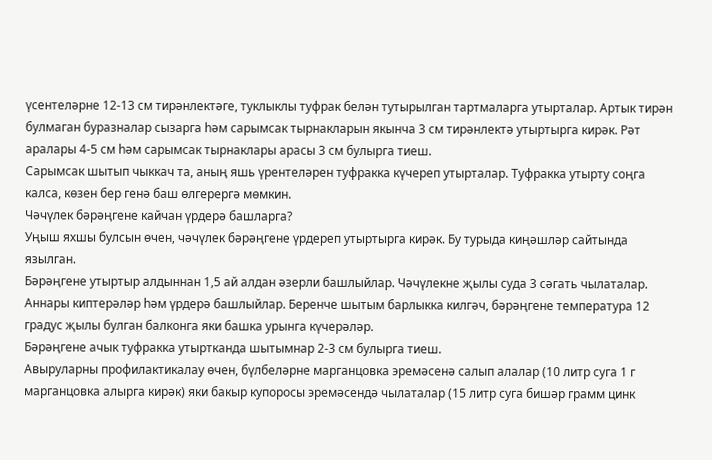үсентеләрне 12-13 см тирәнлектәге, туклыклы туфрак белән тутырылган тартмаларга утырталар. Артык тирән булмаган буразналар сызарга һәм сарымсак тырнакларын якынча 3 см тирәнлектә утыртырга кирәк. Рәт аралары 4-5 см һәм сарымсак тырнаклары арасы 3 см булырга тиеш.
Сарымсак шытып чыккач та, аның яшь үрентеләрен туфракка күчереп утырталар. Туфракка утырту соңга калса, көзен бер генә баш өлгерергә мөмкин.
Чәчүлек бәрәңгене кайчан үрдерә башларга?
Уңыш яхшы булсын өчен, чәчүлек бәрәңгене үрдереп утыртырга кирәк. Бу турыда киңәшләр сайтында язылган.
Бәрәңгене утыртыр алдыннан 1,5 ай алдан әзерли башлыйлар. Чәчүлекне җылы суда 3 сәгать чылаталар. Аннары киптерәләр һәм үрдерә башлыйлар. Беренче шытым барлыкка килгәч, бәрәңгене температура 12 градус җылы булган балконга яки башка урынга күчерәләр.
Бәрәңгене ачык туфракка утыртканда шытымнар 2-3 см булырга тиеш.
Авыруларны профилактикалау өчен, бүлбеләрне марганцовка эремәсенә салып алалар (10 литр суга 1 г марганцовка алырга кирәк) яки бакыр купоросы эремәсендә чылаталар (15 литр суга бишәр грамм цинк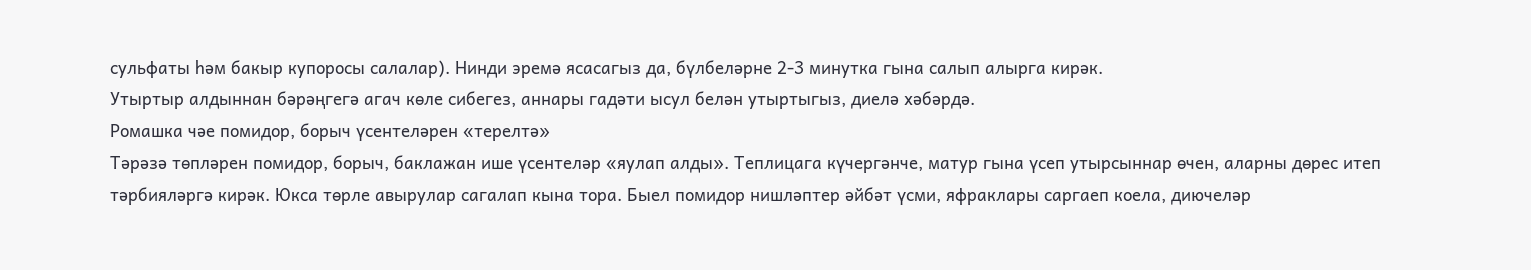сульфаты һәм бакыр купоросы салалар). Нинди эремә ясасагыз да, бүлбеләрне 2-3 минутка гына салып алырга кирәк.
Утыртыр алдыннан бәрәңгегә агач көле сибегез, аннары гадәти ысул белән утыртыгыз, диелә хәбәрдә.
Ромашка чәе помидор, борыч үсентеләрен «терелтә»
Тәрәзә төпләрен помидор, борыч, баклажан ише үсентеләр «яулап алды». Теплицага күчергәнче, матур гына үсеп утырсыннар өчен, аларны дөрес итеп тәрбияләргә кирәк. Юкса төрле авырулар сагалап кына тора. Быел помидор нишләптер әйбәт үсми, яфраклары саргаеп коела, диючеләр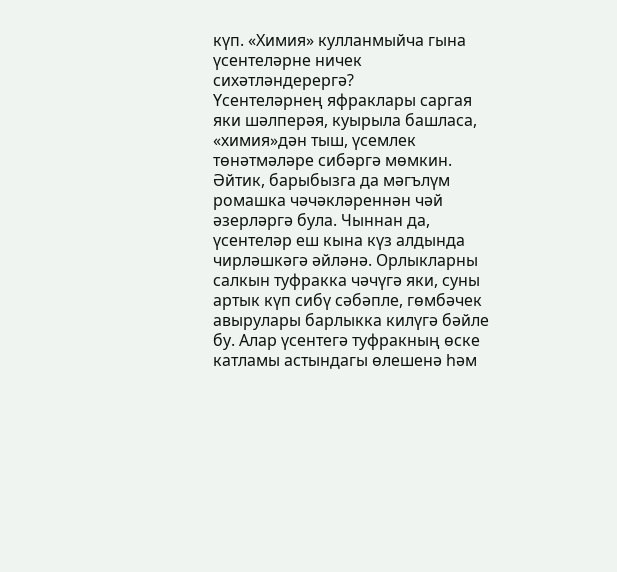күп. «Химия» кулланмыйча гына үсентеләрне ничек сихәтләндерергә?
Үсентеләрнең яфраклары саргая яки шәлперәя, куырыла башласа, «химия»дән тыш, үсемлек төнәтмәләре сибәргә мөмкин.
Әйтик, барыбызга да мәгълүм ромашка чәчәкләреннән чәй әзерләргә була. Чыннан да, үсентеләр еш кына күз алдында чирләшкәгә әйләнә. Орлыкларны салкын туфракка чәчүгә яки, суны артык күп сибү сәбәпле, гөмбәчек авырулары барлыкка килүгә бәйле бу. Алар үсентегә туфракның өске катламы астындагы өлешенә һәм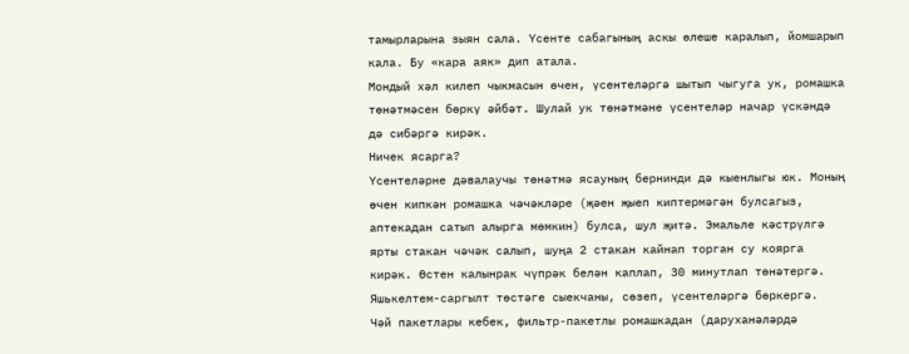тамырларына зыян сала. Үсенте сабагының аскы өлеше каралып, йомшарып кала. Бу «кара аяк» дип атала.
Мондый хәл килеп чыкмасын өчен, үсентеләргә шытып чыгуга ук, ромашка төнәтмәсен бөркү әйбәт. Шулай ук төнәтмәне үсентеләр начар үскәндә дә сибәргә кирәк.
Ничек ясарга?
Үсентеләрне дәвалаучы төнәтмә ясауның бернинди дә кыенлыгы юк. Моның өчен кипкән ромашка чәчәкләре (җәен җыеп киптермәгән булсагыз, аптекадан сатып алырга мөмкин) булса, шул җитә. Эмальле кәстрүлгә ярты стакан чәчәк салып, шуңа 2 стакан кайнап торган су коярга кирәк. Өстен калынрак чүпрәк белән каплап, 30 минутлап төнәтергә. Яшькелтем-саргылт төстәге сыекчаны, сөзеп, үсентеләргә бөркергә.
Чәй пакетлары кебек, фильтр-пакетлы ромашкадан (даруханәләрдә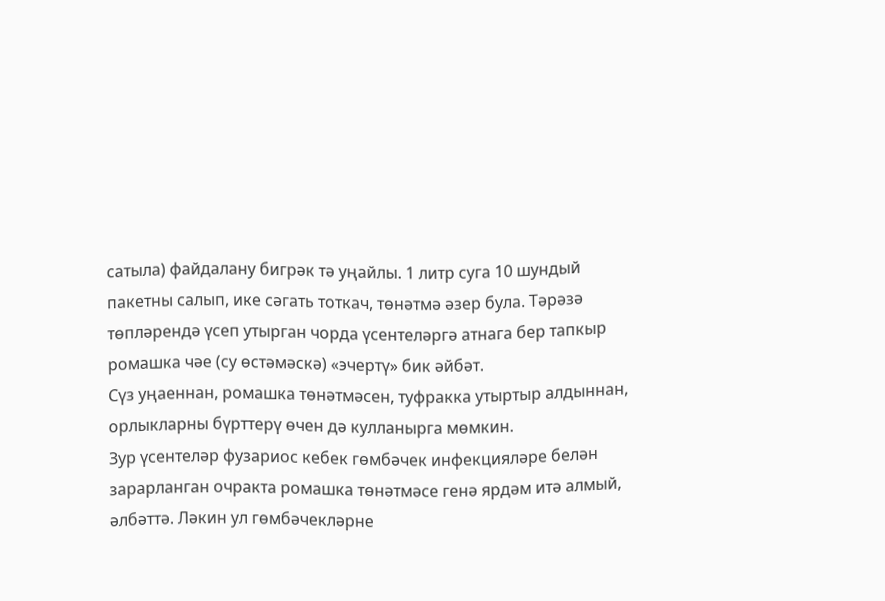сатыла) файдалану бигрәк тә уңайлы. 1 литр суга 10 шундый пакетны салып, ике сәгать тоткач, төнәтмә әзер була. Тәрәзә төпләрендә үсеп утырган чорда үсентеләргә атнага бер тапкыр ромашка чәе (су өстәмәскә) «эчертү» бик әйбәт.
Сүз уңаеннан, ромашка төнәтмәсен, туфракка утыртыр алдыннан, орлыкларны бүрттерү өчен дә кулланырга мөмкин.
Зур үсентеләр фузариос кебек гөмбәчек инфекцияләре белән зарарланган очракта ромашка төнәтмәсе генә ярдәм итә алмый, әлбәттә. Ләкин ул гөмбәчекләрне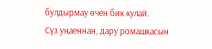булдырмау өчен бик кулай.
Сүз уңаеннан, дару ромашкасын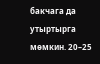бакчага да утыртырга мөмкин. 20–25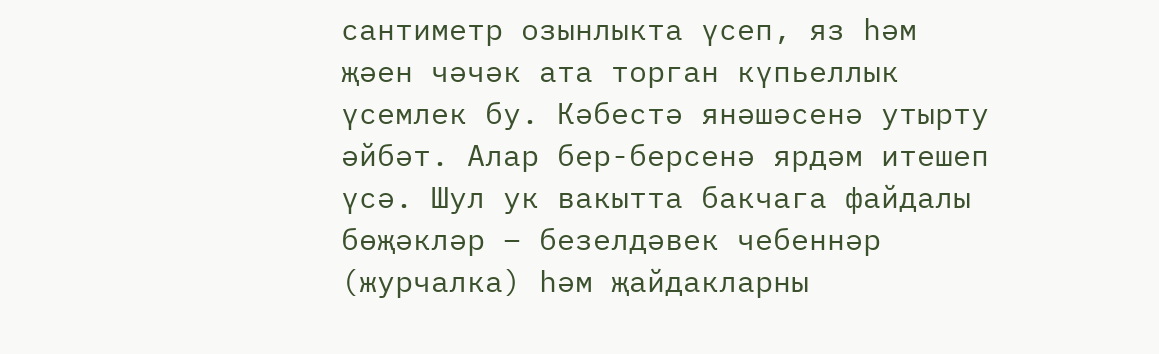сантиметр озынлыкта үсеп, яз һәм җәен чәчәк ата торган күпьеллык үсемлек бу. Кәбестә янәшәсенә утырту әйбәт. Алар бер-берсенә ярдәм итешеп үсә. Шул ук вакытта бакчага файдалы бөҗәкләр – безелдәвек чебеннәр (журчалка) һәм җайдакларны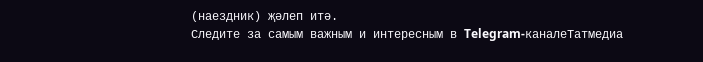(наездник) җәлеп итә.
Следите за самым важным и интересным в Telegram-каналеТатмедиа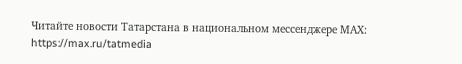Читайте новости Татарстана в национальном мессенджере MАХ: https://max.ru/tatmedia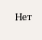Нет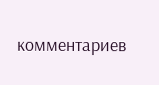комментариев